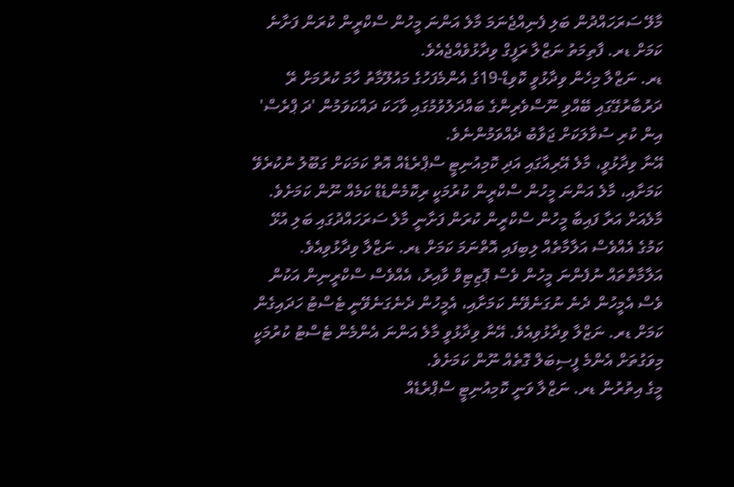މާލޭ ސަރަހައްދުން ބަލި ފެނިއްޖެނަމަ މާލެ އަންނަ މީހުން ސްކްރީން ކުރަން ފަށާނެ ކަމަށް ޑރ. ފާތިމަތު ނަޒްލާ ރަފީގް ވިދާޅުވެއްޖެއެވެ.
ޑރ. ނަޒްލާ މިހެން ވިދާޅުވީ ކޮވިޑް-19ގެ އެންމެފަހުގެ މައުލޫމާތު ހާމަ ކުރުމަށް ރޭ ދަރުބާރުގޭގައި ބޭއްވި ނޫސްވެރިންގެ ބައްދަލުވުމުގައި ވާހަކަ ދައްކަވަމުން 'ދަ ޕްރެސް' އިން ކުރި ސުވާލަކަށް ޖަވާބު ދެއްވަމުންނެވެ.
އޭނާ ވިދާޅުވީ، މާލެ އޭރިއާގައި އަދި ކޮމިއުނިޓީ ސްޕްރެޑެއް އޮތް ކަމަކަށް ގަބޫލު ނުކުރެވޭ ކަމަށާއި، މާލެ އަންނަ މީހުން ސްކްރީން ކުރުމަކީ ރިކޮމެންޑެޑް ކަމެއް ނޫން ކަމަށެވެ. މާލެއަށް އަރާ ފައިބާ މީހުން ސްކްރީން ކުރަން ފަށާނީ މާލެ ސަރަހައްދުގައި ބަލި އުޅޭ ކަމުގެ އެއްވެސް އަލާމާތެއް ލިބިފައި އޮތްނަމަ ކަމަށް ޑރ. ނަޒްލާ ވިދާޅުވިއެވެ.
އަލާމާތްތައް ނުފެންނަ މީހުން ވެސް ޕޮޒިޓިވް ވާއިރު، އެއްވެސް ސްކްރީނިން އަކުން ވެސް އެމީހުން ދެނެ ނުގަނެވޭނެ ކަމަށާއި، އެމީހުން ދެނެގަނެވޭނީ ޓެސްޓު ހަދައިގެން ކަމަށް ޑރ. ނަޒްލާ ވިދާޅުވިއެވެ. އޭނާ ވިދާޅުވީ މާލެ އަންނަ އެންމެން ޓެސްޓު ކުރުމަކީ މިވަގުތަށް އެންމެ ފީސިބަލް ގޮތެއް ނޫން ކަމަށެވެ.
މީގެ އިތުރުން ޑރ. ނަޒްލާ ވަނީ ކޮމިއުނިޓީ ސްޕްރެޑެއް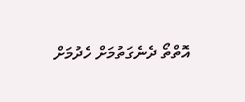އޮތްތޯ ދެނެގަތުމަށް ހެދުމަށް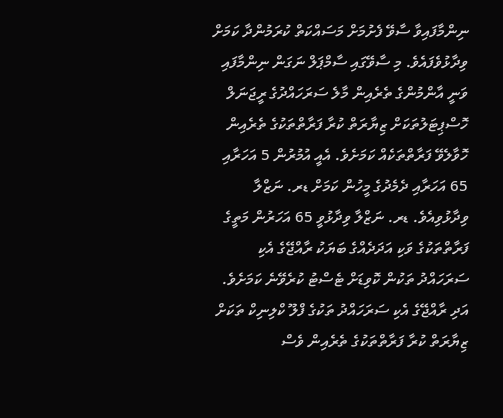ނިންމާފައިވާ ސާވޭ ފެށުމަށް މަސައްކަތް ކުރަމުންދާ ކަމަށް ވިދާޅުވެފައެވެ. މި ސާވޭގައި ސާމްޕަލް ނަގަން ނިންމާފައި ވަނީ އާންމުންގެ ތެރެއިން މާލެ ސަރަހައްދުގެ ރީޖަނަލް ހޮސްޕިޓަލުތަކަށް ޒިޔާރަތް ކުރާ ފަރާތްތަކުގެ ތެރެއިން ހޮވާލެވޭ ފަރާތްތަކެއް ކަމަށެވެ. އެއީ އުމުރުން 5 އަހަރާއި 65 އަހަރާއި ދެމެދުގެ މީހުން ކަމަށް ޑރ. ނަޒްލާ ވިދާޅުވިއެވެ. ޑރ. ނަޒްލާ ވިދާޅުވީ 65 އަހަރުން މަތީގެ ފަރާތްތަކުގެ ވަކި އަދަދެއްގެ ބަޔަކު ރާއްޖޭގެ އެކި ސަރަހައްދު ތަކުން ކޮވިޑަށް ޓެސްޓު ކުރެވޭނެ ކަމަށެވެ. އަދި ރާއްޖޭގެ އެކި ސަރަހައްދު ތަކުގެ ފްލޫ ކްލިނިކް ތަކަށް ޒިޔާރަތް ކުރާ ފަރާތްތަކުގެ ތެރެއިން ވެސް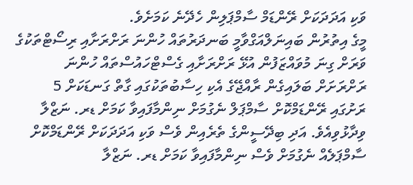ވަކި އަދަދަކަށް ރޭންޑަމް ސާމްޕަލިން ހެދޭނެ ކަމަށެވެ.
މީގެ އިތުރުން ބައިނަލްއަގްވާމީ ބަނދަރުތައް ހުންނަ ރަށްރަށާއި ރިސޯޓްތަކުގެ ވަރަށް ގިނަ މުވައްޒަފުން އުޅޭ ރަށްރަށާއި ގެސްޓްހައުސްތައް ހުންނަ ރަށްރަށަށް ބަލައިގެން ރާއްޖޭގެ އެކި ހިސާބުތަކުގައި ގާތް ގަނޑަކަށް 5 ރަށުގައި ރޭންޑަމްކޮށް ސާމްޕަލް ނެގުމަށް ނިންމާފައިވާ ކަމަށް ޑރ. ނަޒްލާ ވިދާޅުވިއެވެ. އަދި ބިދޭސީންގެ ތެރެއިން ވެސް ވަކި އަދަދަކަށް ރޭންޑަމްކޮށް ސާމްޕަލެއް ނެގުމަށް ވެސް ނިންމާފައިވާ ކަމަށް ޑރ. ނަޒްލާ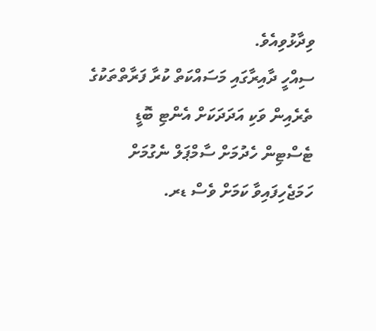ވިދާޅުވިއެވެ.
ސިއްހީ ދާއިރާގައި މަސައްކަތް ކުރާ ފަރާތްތަކުގެ ތެރެއިން ވަކި އަދަދަކަށް އެންޓި ބޮޑީ ޓެސްޓިން ހެދުމަށް ސާމްޕަލް ނެގުމަށް ހަމަޖެހިފައިވާ ކަމަށް ވެސް ޑރ.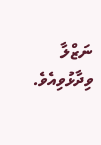ނަޒްލާ ވިދާޅުވިއެވެ.